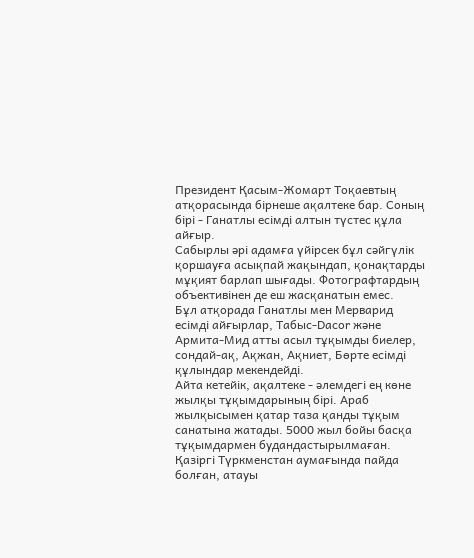Президент Қасым-Жомарт Тоқаевтың атқорасында бірнеше ақалтеке бар. Соның бірі - Ганатлы есімді алтын түстес құла айғыр.
Сабырлы әрі адамға үйірсек бұл сәйгүлік қоршауға асықпай жақындап, қонақтарды мұқият барлап шығады. Фотографтардың объективінен де еш жасқанатын емес.
Бұл атқорада Ганатлы мен Мерварид есімді айғырлар, Табыс-Dacor және Армита-Мид атты асыл тұқымды биелер, сондай-ақ, Ақжан, Ақниет, Бөрте есімді құлындар мекендейді.
Айта кетейік, ақалтеке - әлемдегі ең көне жылқы тұқымдарының бірі. Араб жылқысымен қатар таза қанды тұқым санатына жатады. 5000 жыл бойы басқа тұқымдармен будандастырылмаған. Қазіргі Түркменстан аумағында пайда болған, атауы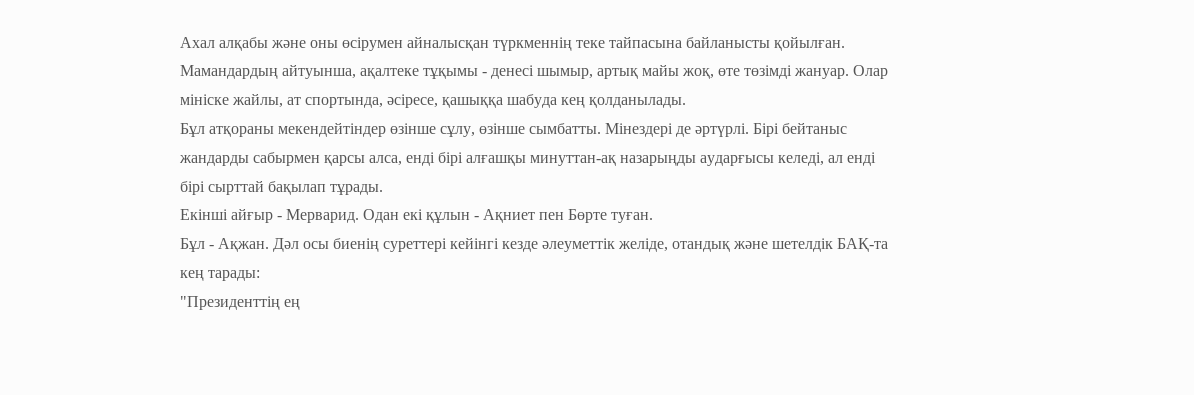Ахал алқабы және оны өсірумен айналысқан түркменнің теке тайпасына байланысты қойылған. Мамандардың айтуынша, ақалтеке тұқымы - денесі шымыр, артық майы жоқ, өте төзімді жануар. Олар мініске жайлы, ат спортында, әсіресе, қашыққа шабуда кең қолданылады.
Бұл атқораны мекендейтіндер өзінше сұлу, өзінше сымбатты. Мінездері де әртүрлі. Бірі бейтаныс жандарды сабырмен қарсы алса, енді бірі алғашқы минуттан-ақ назарыңды аударғысы келеді, ал енді бірі сырттай бақылап тұрады.
Екінші айғыр - Мерварид. Одан екі құлын - Ақниет пен Бөрте туған.
Бұл - Ақжан. Дәл осы биенің суреттері кейінгі кезде әлеуметтік желіде, отандық және шетелдік БАҚ-та кең тарады:
"Президенттің ең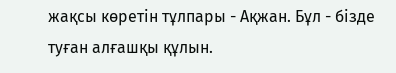жақсы көретін тұлпары - Ақжан. Бұл - бізде туған алғашқы құлын.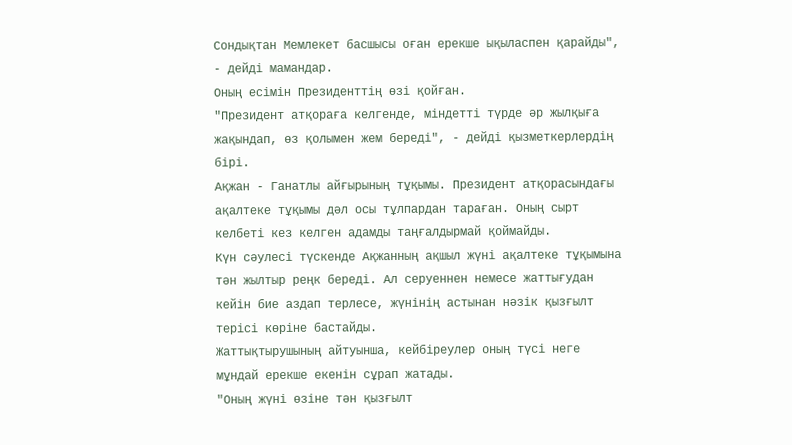Сондықтан Мемлекет басшысы оған ерекше ықыласпен қарайды", - дейді мамандар.
Оның есімін Президенттің өзі қойған.
"Президент атқораға келгенде, міндетті түрде әр жылқыға жақындап, өз қолымен жем береді", - дейді қызметкерлердің бірі.
Ақжан - Ганатлы айғырының тұқымы. Президент атқорасындағы ақалтеке тұқымы дәл осы тұлпардан тараған. Оның сырт келбеті кез келген адамды таңғалдырмай қоймайды.
Күн сәулесі түскенде Ақжанның ақшыл жүні ақалтеке тұқымына тән жылтыр реңк береді. Ал серуеннен немесе жаттығудан кейін бие аздап терлесе, жүнінің астынан нәзік қызғылт терісі көріне бастайды.
Жаттықтырушының айтуынша, кейбіреулер оның түсі неге мұндай ерекше екенін сұрап жатады.
"Оның жүні өзіне тән қызғылт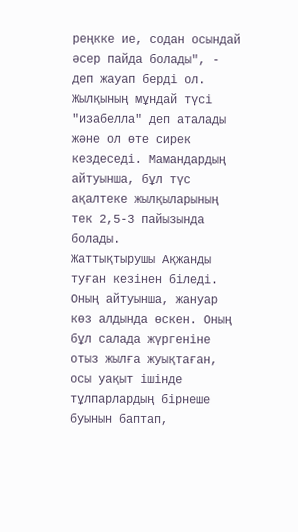реңкке ие, содан осындай әсер пайда болады", - деп жауап берді ол.
Жылқының мұндай түсі "изабелла" деп аталады және ол өте сирек кездеседі. Мамандардың айтуынша, бұл түс ақалтеке жылқыларының тек 2,5-3 пайызында болады.
Жаттықтырушы Ақжанды туған кезінен біледі. Оның айтуынша, жануар көз алдында өскен. Оның бұл салада жүргеніне отыз жылға жуықтаған, осы уақыт ішінде тұлпарлардың бірнеше буынын баптап,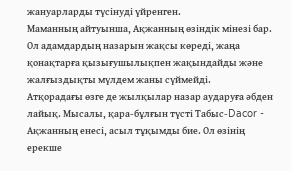жануарларды түсінуді үйренген.
Маманның айтуынша, Ақжанның өзіндік мінезі бар. Ол адамдардың назарын жақсы көреді, жаңа қонақтарға қызығушылықпен жақындайды және жалғыздықты мүлдем жаны сүймейді.
Атқорадағы өзге де жылқылар назар аударуға әбден лайық. Мысалы, қара-бұлғын түсті Табыс-Dacor - Ақжанның енесі, асыл тұқымды бие. Ол өзінің ерекше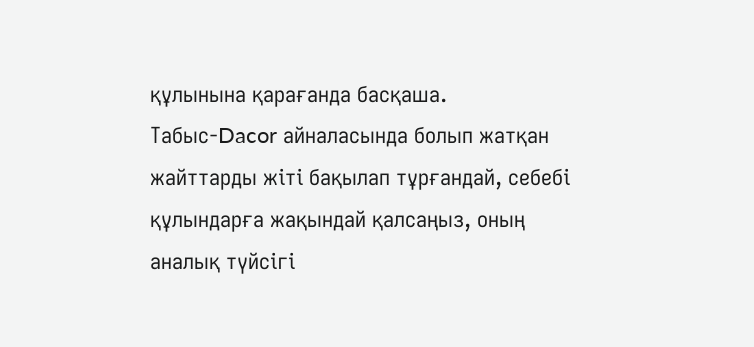құлынына қарағанда басқаша.
Табыс-Dacor айналасында болып жатқан жайттарды жіті бақылап тұрғандай, себебі құлындарға жақындай қалсаңыз, оның аналық түйсігі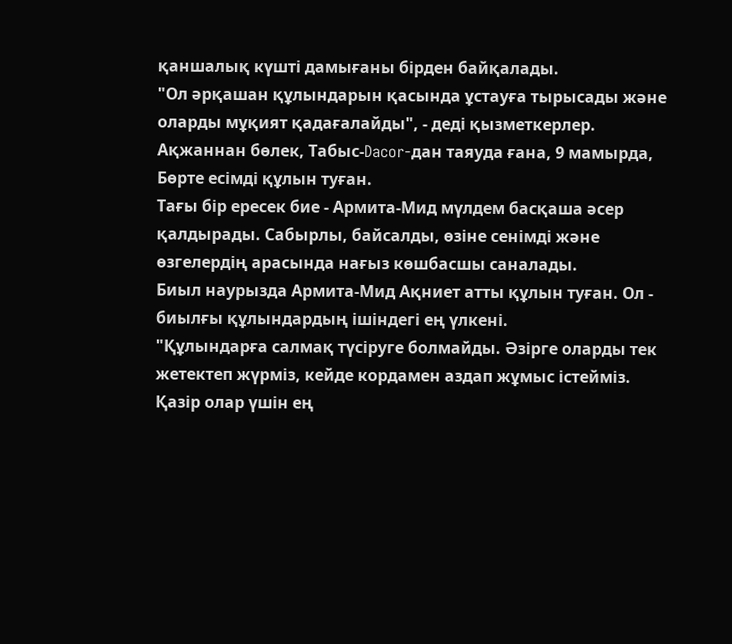қаншалық күшті дамығаны бірден байқалады.
"Ол әрқашан құлындарын қасында ұстауға тырысады және оларды мұқият қадағалайды", - деді қызметкерлер.
Ақжаннан бөлек, Табыс-Dacor-дан таяуда ғана, 9 мамырда, Бөрте есімді құлын туған.
Тағы бір ересек бие - Армита-Мид мүлдем басқаша әсер қалдырады. Сабырлы, байсалды, өзіне сенімді және өзгелердің арасында нағыз көшбасшы саналады.
Биыл наурызда Армита-Мид Ақниет атты құлын туған. Ол - биылғы құлындардың ішіндегі ең үлкені.
"Құлындарға салмақ түсіруге болмайды. Әзірге оларды тек жетектеп жүрміз, кейде кордамен аздап жұмыс істейміз. Қазір олар үшін ең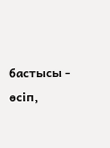бастысы - өсіп,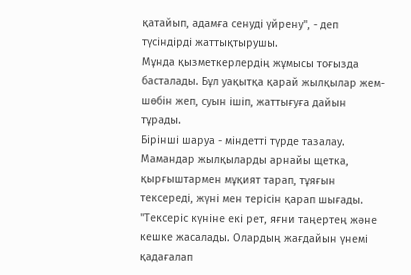қатайып, адамға сенуді үйрену", - деп түсіндірді жаттықтырушы.
Мұнда қызметкерлердің жұмысы тоғызда басталады. Бұл уақытқа қарай жылқылар жем-шөбін жеп, суын ішіп, жаттығуға дайын тұрады.
Бірінші шаруа - міндетті түрде тазалау. Мамандар жылқыларды арнайы щетка, қырғыштармен мұқият тарап, тұяғын тексереді, жүні мен терісін қарап шығады.
"Тексеріс күніне екі рет, яғни таңертең және кешке жасалады. Олардың жағдайын үнемі қадағалап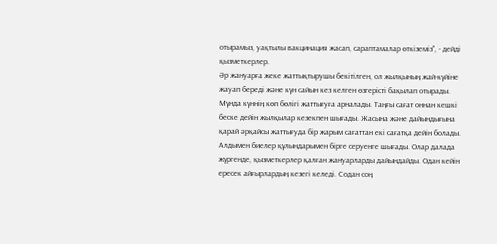отырамыз, уақтылы вакцинация жасап, сараптамалар өткіземіз", - дейді қызметкерлер.
Әр жануарға жеке жаттықтырушы бекітілген, ол жылқының жай-күйіне жауап береді және күн сайын кез келген өзгерісті бақылап отырады.
Мұнда күннің көп бөлігі жаттығуға арналады. Таңғы сағат оннан кешкі беске дейін жылқылар кезекпен шығады. Жасына және дайындығына қарай әрқайсы жаттығуда бір жарым сағаттан екі сағатқа дейін болады.
Алдымен биелер құлындарымен бірге серуенге шығады. Олар далада жүргенде, қызметкерлер қалған жануарларды дайындайды. Одан кейін ересек айғырлардың кезегі келеді. Содан соң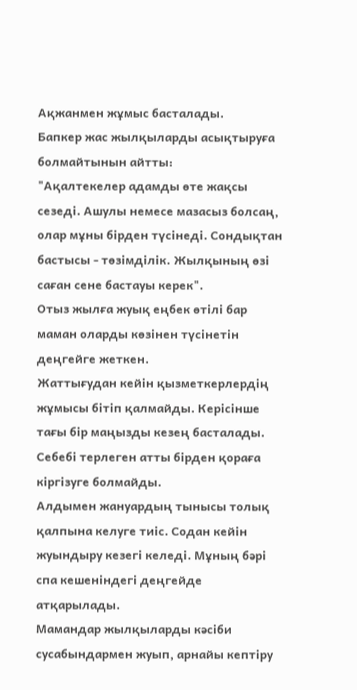Ақжанмен жұмыс басталады.
Бапкер жас жылқыларды асықтыруға болмайтынын айтты:
"Ақалтекелер адамды өте жақсы сезеді. Ашулы немесе мазасыз болсаң, олар мұны бірден түсінеді. Сондықтан бастысы - төзімділік. Жылқының өзі саған сене бастауы керек".
Отыз жылға жуық еңбек өтілі бар маман оларды көзінен түсінетін деңгейге жеткен.
Жаттығудан кейін қызметкерлердің жұмысы бітіп қалмайды. Керісінше тағы бір маңызды кезең басталады. Себебі терлеген атты бірден қораға кіргізуге болмайды.
Алдымен жануардың тынысы толық қалпына келуге тиіс. Содан кейін жуындыру кезегі келеді. Мұның бәрі спа кешеніндегі деңгейде атқарылады.
Мамандар жылқыларды кәсіби сусабындармен жуып, арнайы кептіру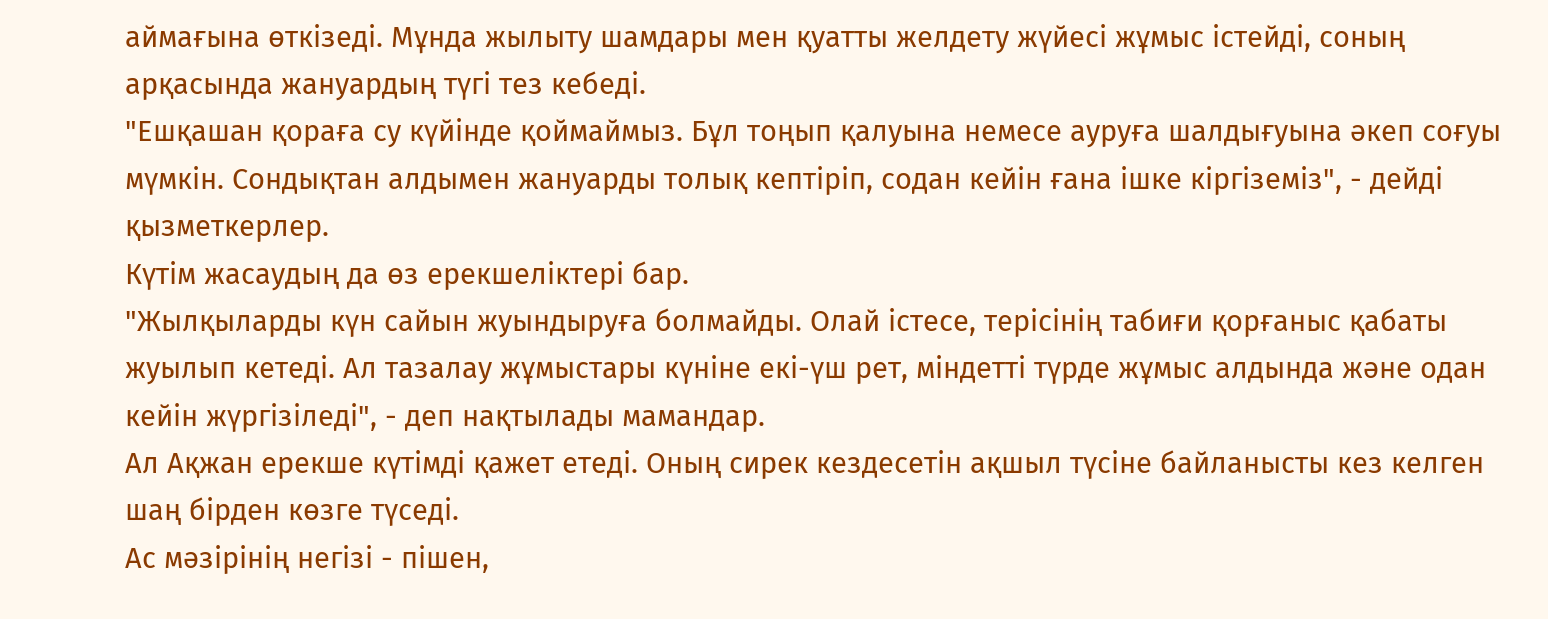аймағына өткізеді. Мұнда жылыту шамдары мен қуатты желдету жүйесі жұмыс істейді, соның арқасында жануардың түгі тез кебеді.
"Ешқашан қораға су күйінде қоймаймыз. Бұл тоңып қалуына немесе ауруға шалдығуына әкеп соғуы мүмкін. Сондықтан алдымен жануарды толық кептіріп, содан кейін ғана ішке кіргіземіз", - дейді қызметкерлер.
Күтім жасаудың да өз ерекшеліктері бар.
"Жылқыларды күн сайын жуындыруға болмайды. Олай істесе, терісінің табиғи қорғаныс қабаты жуылып кетеді. Ал тазалау жұмыстары күніне екі-үш рет, міндетті түрде жұмыс алдында және одан кейін жүргізіледі", - деп нақтылады мамандар.
Ал Ақжан ерекше күтімді қажет етеді. Оның сирек кездесетін ақшыл түсіне байланысты кез келген шаң бірден көзге түседі.
Ас мәзірінің негізі - пішен,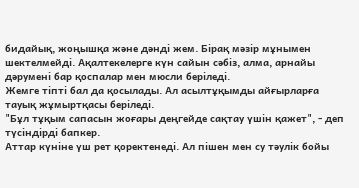бидайық, жоңышқа және дәнді жем. Бірақ мәзір мұнымен шектелмейді. Ақалтекелерге күн сайын сәбіз, алма, арнайы дәрумені бар қоспалар мен мюсли беріледі.
Жемге тіпті бал да қосылады. Ал асылтұқымды айғырларға тауық жұмыртқасы беріледі.
"Бұл тұқым сапасын жоғары деңгейде сақтау үшін қажет", - деп түсіндірді бапкер.
Аттар күніне үш рет қоректенеді. Ал пішен мен су тәулік бойы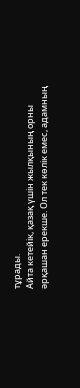тұрады.
Айта кетейік, қазақ үшін жылқының орны әрқашан ерекше. Ол тек көлік емес, адамның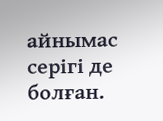айнымас серігі де болған.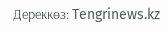Дереккөз: Tengrinews.kz